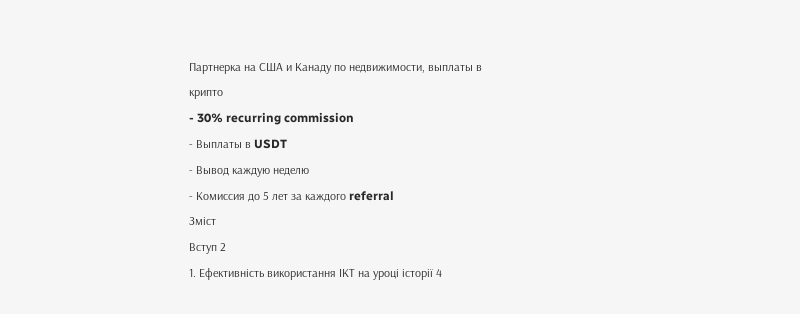Партнерка на США и Канаду по недвижимости, выплаты в крипто
- 30% recurring commission
- Выплаты в USDT
- Вывод каждую неделю
- Комиссия до 5 лет за каждого referral
Зміст
Вступ 2
1. Ефективність використання ІКТ на уроці історії 4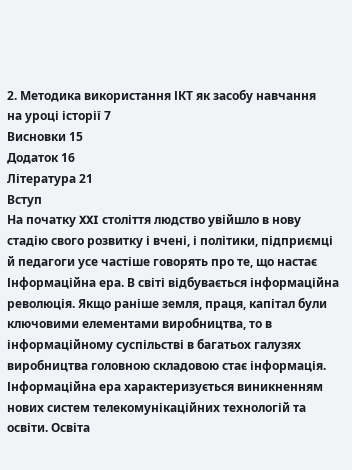2. Методика використання ІКТ як засобу навчання
на уроці історії 7
Висновки 15
Додаток 16
Література 21
Вступ
На початку XXI століття людство увійшло в нову стадію свого розвитку і вчені, і політики, підприємці й педагоги усе частіше говорять про те, що настає Інформаційна ера. В світі відбувається інформаційна революція. Якщо раніше земля, праця, капітал були ключовими елементами виробництва, то в інформаційному суспільстві в багатьох галузях виробництва головною складовою стає інформація.
Інформаційна ера характеризується виникненням нових систем телекомунікаційних технологій та освіти. Освіта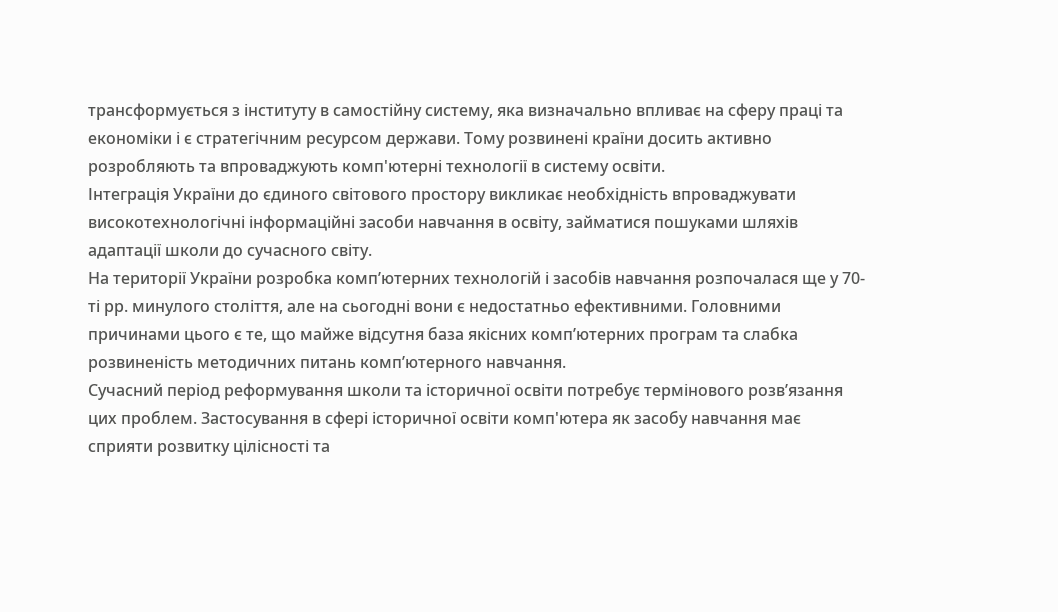трансформується з інституту в самостійну систему, яка визначально впливає на сферу праці та економіки і є стратегічним ресурсом держави. Тому розвинені країни досить активно розробляють та впроваджують комп'ютерні технології в систему освіти.
Інтеграція України до єдиного світового простору викликає необхідність впроваджувати високотехнологічні інформаційні засоби навчання в освіту, займатися пошуками шляхів адаптації школи до сучасного світу.
На території України розробка комп’ютерних технологій і засобів навчання розпочалася ще у 70-ті рр. минулого століття, але на сьогодні вони є недостатньо ефективними. Головними причинами цього є те, що майже відсутня база якісних комп’ютерних програм та слабка розвиненість методичних питань комп’ютерного навчання.
Сучасний період реформування школи та історичної освіти потребує термінового розв’язання цих проблем. Застосування в сфері історичної освіти комп'ютера як засобу навчання має сприяти розвитку цілісності та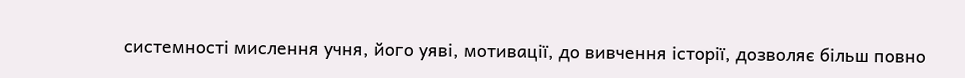системності мислення учня, його уяві, мотивації, до вивчення історії, дозволяє більш повно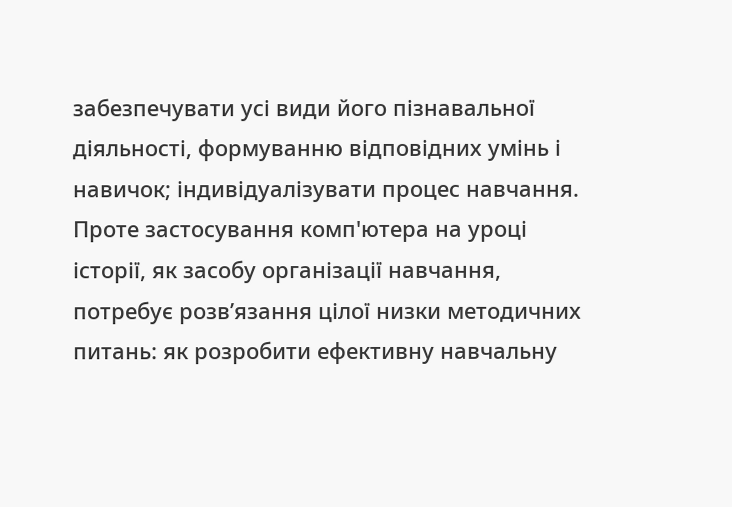забезпечувати усі види його пізнавальної діяльності, формуванню відповідних умінь і навичок; індивідуалізувати процес навчання.
Проте застосування комп'ютера на уроці історії, як засобу організації навчання, потребує розв’язання цілої низки методичних питань: як розробити ефективну навчальну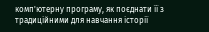комп'ютерну програму, як поєднати її з традиційними для навчання історії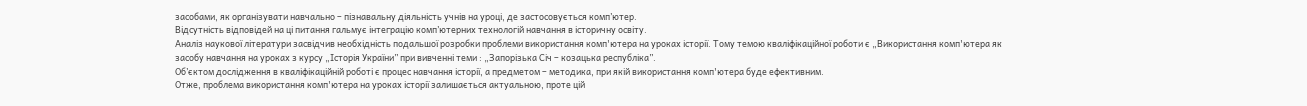засобами, як організувати навчально – пізнавальну діяльність учнів на уроці, де застосовується комп’ютер.
Відсутність відповідей на ці питання гальмує інтеграцію комп’ютерних технологій навчання в історичну освіту.
Аналіз наукової літератури засвідчив необхідність подальшої розробки проблеми використання комп'ютера на уроках історії. Тому темою кваліфікаційної роботи є „Використання комп'ютера як засобу навчання на уроках з курсу „Історія України” при вивченні теми : „Запорізька Січ – козацька республіка”.
Об’єктом дослідження в кваліфікаційній роботі є процес навчання історії, а предметом – методика, при якій використання комп'ютера буде ефективним.
Отже, проблема використання комп'ютера на уроках історії залишається актуальною, проте цій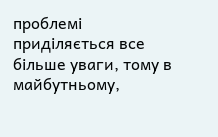проблемі приділяється все більше уваги, тому в майбутньому,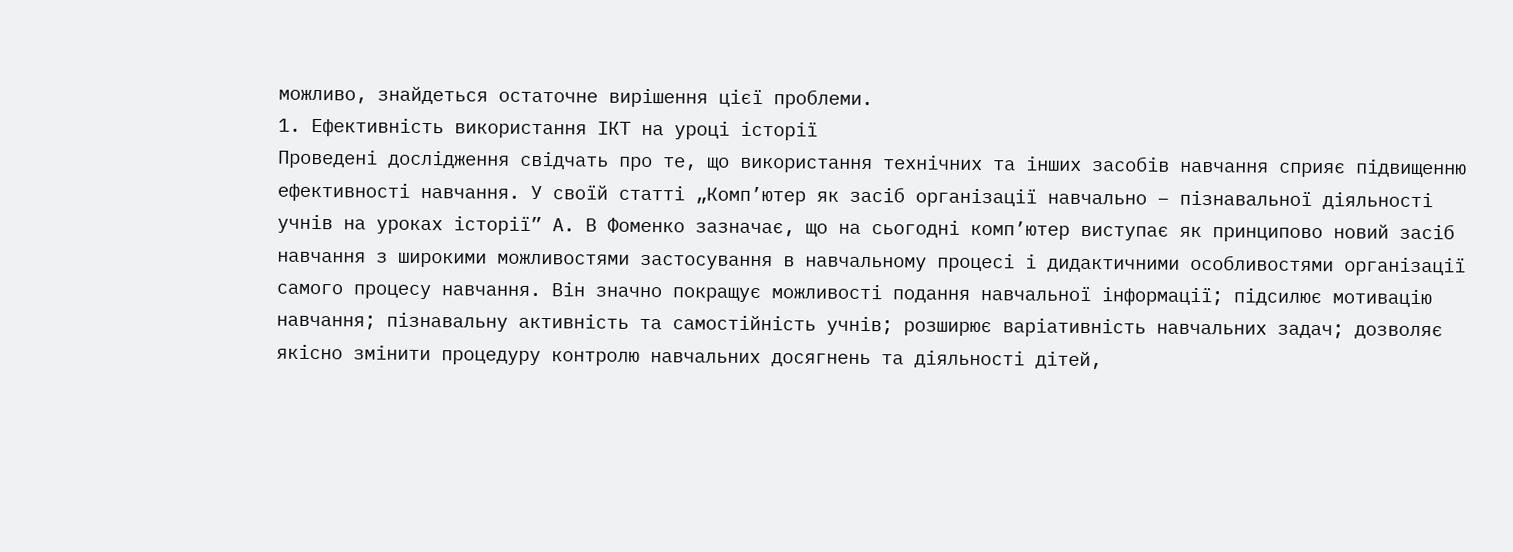можливо, знайдеться остаточне вирішення цієї проблеми.
1. Ефективність використання ІКТ на уроці історії
Проведені дослідження свідчать про те, що використання технічних та інших засобів навчання сприяє підвищенню ефективності навчання. У своїй статті „Комп’ютер як засіб організації навчально – пізнавальної діяльності учнів на уроках історії” А. В Фоменко зазначає, що на сьогодні комп’ютер виступає як принципово новий засіб навчання з широкими можливостями застосування в навчальному процесі і дидактичними особливостями організації самого процесу навчання. Він значно покращує можливості подання навчальної інформації; підсилює мотивацію навчання; пізнавальну активність та самостійність учнів; розширює варіативність навчальних задач; дозволяє якісно змінити процедуру контролю навчальних досягнень та діяльності дітей,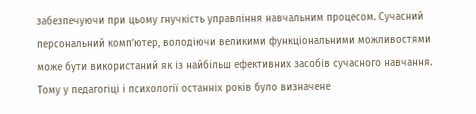забезпечуючи при цьому гнучкість управління навчальним процесом. Сучасний персональний комп’ютер, володіючи великими функціональними можливостями може бути використаний як із найбільш ефективних засобів сучасного навчання. Тому у педагогіці і психології останніх років було визначене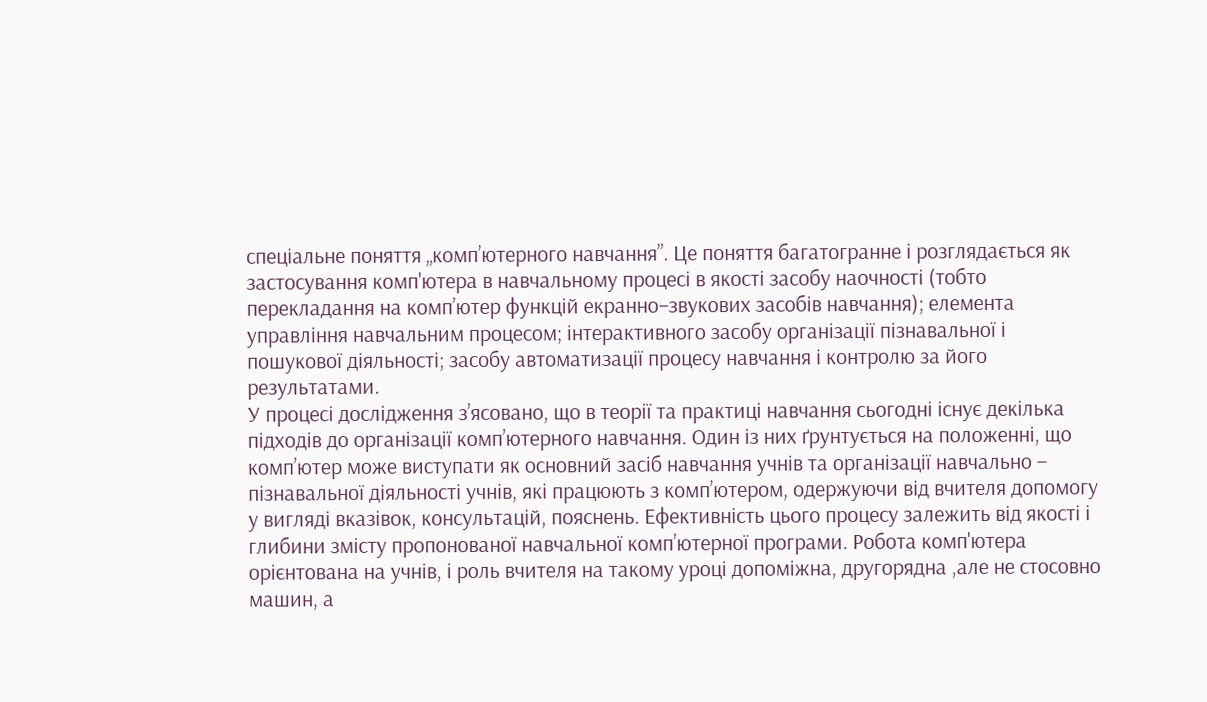спеціальне поняття „комп’ютерного навчання”. Це поняття багатогранне і розглядається як застосування комп'ютера в навчальному процесі в якості засобу наочності (тобто перекладання на комп’ютер функцій екранно–звукових засобів навчання); елемента управління навчальним процесом; інтерактивного засобу організації пізнавальної і пошукової діяльності; засобу автоматизації процесу навчання і контролю за його результатами.
У процесі дослідження з’ясовано, що в теорії та практиці навчання сьогодні існує декілька підходів до організації комп’ютерного навчання. Один із них ґрунтується на положенні, що комп’ютер може виступати як основний засіб навчання учнів та організації навчально – пізнавальної діяльності учнів, які працюють з комп’ютером, одержуючи від вчителя допомогу у вигляді вказівок, консультацій, пояснень. Ефективність цього процесу залежить від якості і глибини змісту пропонованої навчальної комп’ютерної програми. Робота комп'ютера орієнтована на учнів, і роль вчителя на такому уроці допоміжна, другорядна ,але не стосовно машин, а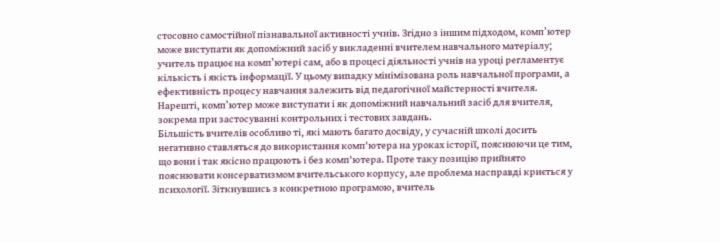стосовно самостійної пізнавальної активності учнів. Згідно з іншим підходом, комп’ютер може виступати як допоміжний засіб у викладенні вчителем навчального матеріалу; учитель працює на комп’ютері сам, або в процесі діяльності учнів на уроці регламентує кількість і якість інформації. У цьому випадку мінімізована роль навчальної програми, а ефективність процесу навчання залежить від педагогічної майстерності вчителя. Нарешті, комп’ютер може виступати і як допоміжний навчальний засіб для вчителя, зокрема при застосуванні контрольних і тестових завдань.
Більшість вчителів особливо ті, які мають багато досвіду, у сучасній школі досить негативно ставляться до використання комп'ютера на уроках історії, пояснюючи це тим, що вони і так якісно працюють і без комп'ютера. Проте таку позицію прийнято пояснювати консерватизмом вчительського корпусу, але проблема насправді криється у психології. Зіткнувшись з конкретною програмою, вчитель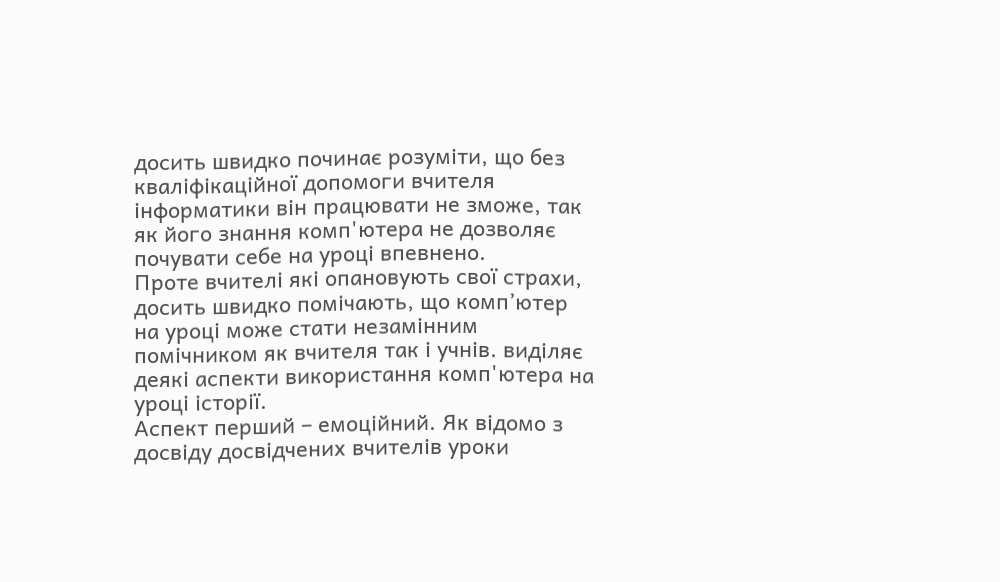досить швидко починає розуміти, що без кваліфікаційної допомоги вчителя інформатики він працювати не зможе, так як його знання комп'ютера не дозволяє почувати себе на уроці впевнено.
Проте вчителі які опановують свої страхи, досить швидко помічають, що комп’ютер на уроці може стати незамінним помічником як вчителя так і учнів. виділяє деякі аспекти використання комп'ютера на уроці історії.
Аспект перший – емоційний. Як відомо з досвіду досвідчених вчителів уроки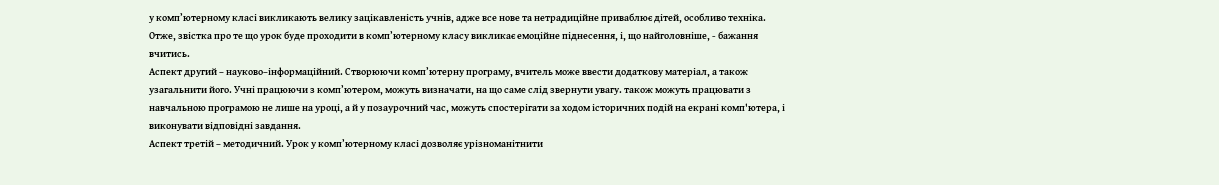у комп’ютерному класі викликають велику зацікавленість учнів, адже все нове та нетрадиційне приваблює дітей, особливо техніка. Отже, звістка про те що урок буде проходити в комп’ютерному класу викликає емоційне піднесення, і, що найголовніше, - бажання вчитись.
Аспект другий – науково–інформаційний. Створюючи комп’ютерну програму, вчитель може ввести додаткову матеріал, а також узагальнити його. Учні працюючи з комп’ютером, можуть визначати, на що саме слід звернути увагу. також можуть працювати з навчальною програмою не лише на уроці, а й у позаурочний час, можуть спостерігати за ходом історичних подій на екрані комп'ютера, і виконувати відповідні завдання.
Аспект третій – методичний. Урок у комп’ютерному класі дозволяє урізноманітнити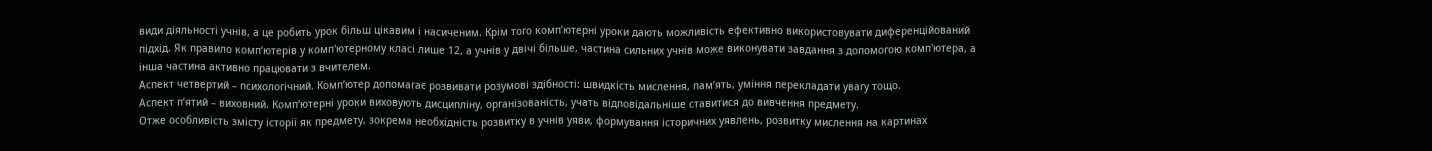види діяльності учнів, а це робить урок більш цікавим і насиченим. Крім того комп’ютерні уроки дають можливість ефективно використовувати диференційований підхід. Як правило комп’ютерів у комп'ютерному класі лише 12, а учнів у двічі більше, частина сильних учнів може виконувати завдання з допомогою комп'ютера, а інша частина активно працювати з вчителем.
Аспект четвертий – психологічний. Комп’ютер допомагає розвивати розумові здібності: швидкість мислення, пам’ять, уміння перекладати увагу тощо.
Аспект п’ятий – виховний. Комп’ютерні уроки виховують дисципліну, організованість, учать відповідальніше ставитися до вивчення предмету.
Отже особливість змісту історії як предмету, зокрема необхідність розвитку в учнів уяви, формування історичних уявлень, розвитку мислення на картинах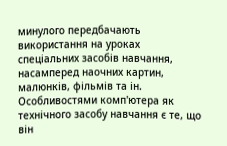минулого передбачають використання на уроках спеціальних засобів навчання, насамперед наочних картин, малюнків, фільмів та ін. Особливостями комп'ютера як технічного засобу навчання є те, що він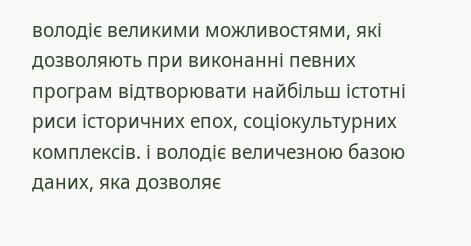володіє великими можливостями, які дозволяють при виконанні певних програм відтворювати найбільш істотні риси історичних епох, соціокультурних комплексів. і володіє величезною базою даних, яка дозволяє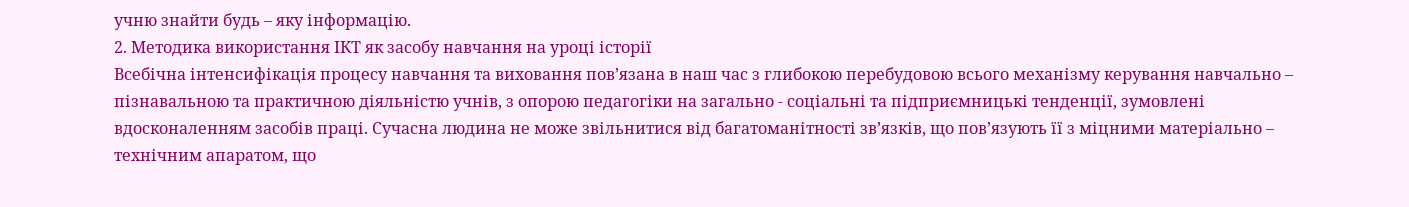учню знайти будь – яку інформацію.
2. Методика використання ІКТ як засобу навчання на уроці історії
Всебічна інтенсифікація процесу навчання та виховання пов’язана в наш час з глибокою перебудовою всього механізму керування навчально – пізнавальною та практичною діяльністю учнів, з опорою педагогіки на загально - соціальні та підприємницькі тенденції, зумовлені вдосконаленням засобів праці. Сучасна людина не може звільнитися від багатоманітності зв’язків, що пов’язують її з міцними матеріально – технічним апаратом, що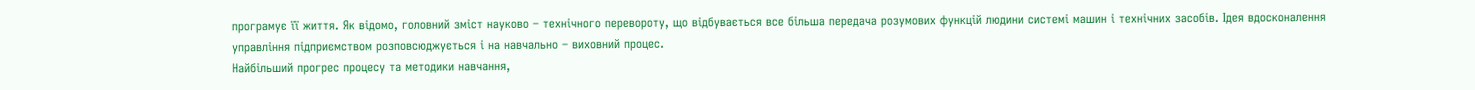програмує її життя. Як відомо, головний зміст науково – технічного перевороту, що відбувається все більша передача розумових функцій людини системі машин і технічних засобів. Ідея вдосконалення управління підприємством розповсюджується і на навчально – виховний процес.
Найбільший прогрес процесу та методики навчання,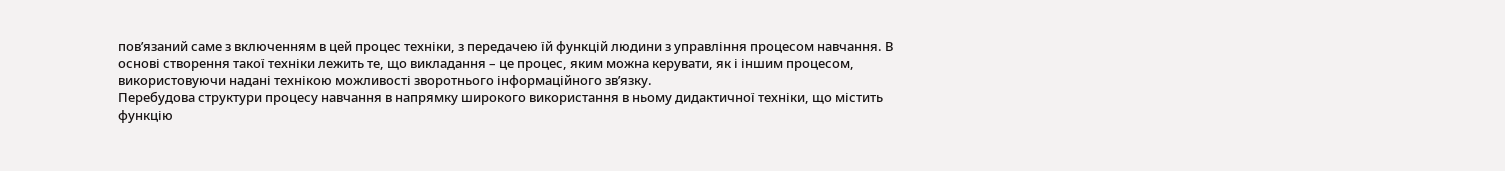пов’язаний саме з включенням в цей процес техніки, з передачею їй функцій людини з управління процесом навчання. В основі створення такої техніки лежить те, що викладання – це процес, яким можна керувати, як і іншим процесом, використовуючи надані технікою можливості зворотнього інформаційного зв’язку.
Перебудова структури процесу навчання в напрямку широкого використання в ньому дидактичної техніки, що містить функцію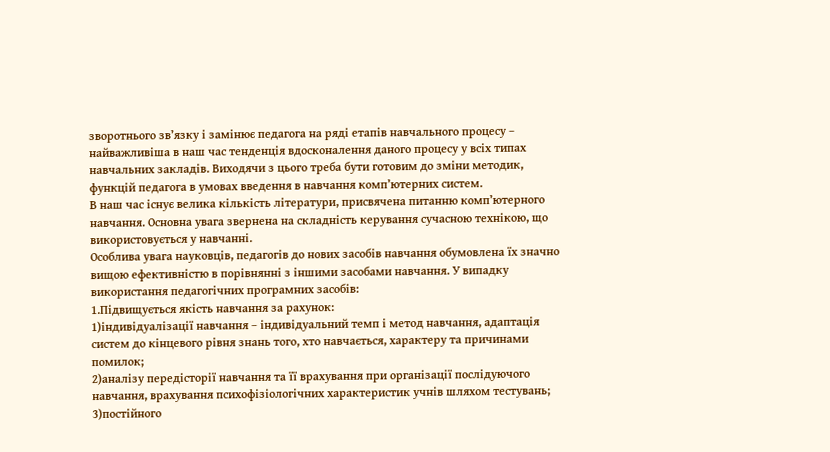зворотнього зв’язку і замінює педагога на ряді етапів навчального процесу – найважливіша в наш час тенденція вдосконалення даного процесу у всіх типах навчальних закладів. Виходячи з цього треба бути готовим до зміни методик, функцій педагога в умовах введення в навчання комп’ютерних систем.
В наш час існує велика кількість літератури, присвячена питанню комп’ютерного навчання. Основна увага звернена на складність керування сучасною технікою, що використовується у навчанні.
Особлива увага науковців, педагогів до нових засобів навчання обумовлена їх значно вищою ефективністю в порівнянні з іншими засобами навчання. У випадку використання педагогічних програмних засобів:
1.Підвищується якість навчання за рахунок:
1)індивідуалізації навчання – індивідуальний темп і метод навчання, адаптація систем до кінцевого рівня знань того, хто навчається, характеру та причинами помилок;
2)аналізу передісторії навчання та її врахування при організації послідуючого навчання, врахування психофізіологічних характеристик учнів шляхом тестувань;
3)постійного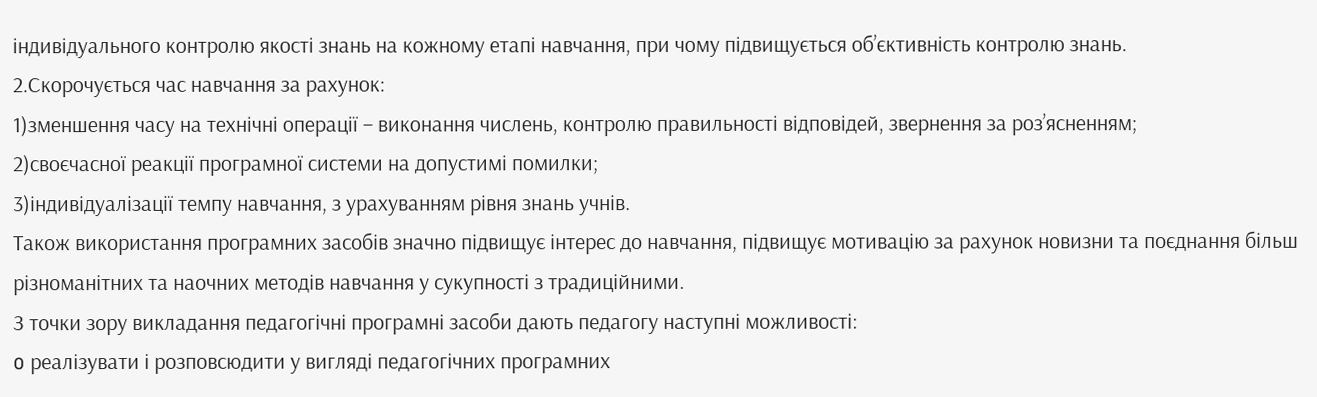індивідуального контролю якості знань на кожному етапі навчання, при чому підвищується об’єктивність контролю знань.
2.Скорочується час навчання за рахунок:
1)зменшення часу на технічні операції – виконання числень, контролю правильності відповідей, звернення за роз’ясненням;
2)своєчасної реакції програмної системи на допустимі помилки;
3)індивідуалізації темпу навчання, з урахуванням рівня знань учнів.
Також використання програмних засобів значно підвищує інтерес до навчання, підвищує мотивацію за рахунок новизни та поєднання більш різноманітних та наочних методів навчання у сукупності з традиційними.
З точки зору викладання педагогічні програмні засоби дають педагогу наступні можливості:
o реалізувати і розповсюдити у вигляді педагогічних програмних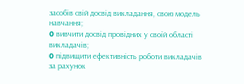засобів свій досвід викладання, свою модель навчання;
o вивчити досвід провідних у своїй області викладачів;
o підвищити ефективність роботи викладачів за рахунок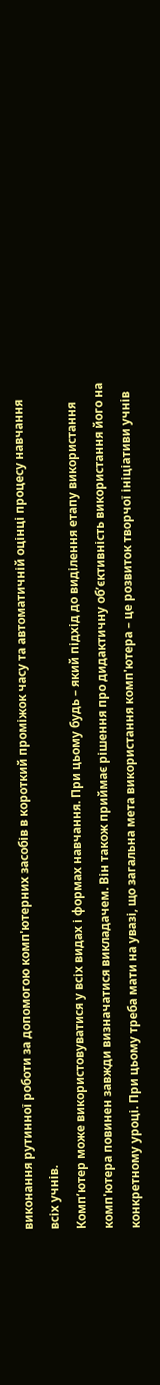виконання рутинної роботи за допомогою комп'ютерних засобів в короткий проміжок часу та автоматичній оцінці процесу навчання всіх учнів.
Комп’ютер може використовуватися у всіх видах і формах навчання. При цьому будь – який підхід до виділення етапу використання комп'ютера повинен завжди визначатися викладачем. Він також приймає рішення про дидактичну об’єктивність використання його на конкретному уроці. При цьому треба мати на увазі, що загальна мета використання комп'ютера – це розвиток творчої ініціативи учнів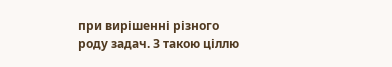при вирішенні різного роду задач. З такою ціллю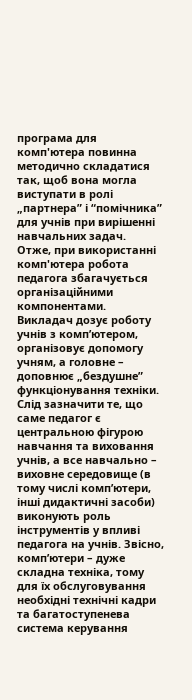програма для комп'ютера повинна методично складатися так, щоб вона могла виступати в ролі „партнера” і “помічника” для учнів при вирішенні навчальних задач.
Отже, при використанні комп'ютера робота педагога збагачується організаційними компонентами. Викладач дозує роботу учнів з комп’ютером, організовує допомогу учням, а головне – доповнює „бездушне” функціонування техніки.
Слід зазначити те, що саме педагог є центральною фігурою навчання та виховання учнів, а все навчально – виховне середовище (в тому числі комп’ютери, інші дидактичні засоби) виконують роль інструментів у впливі педагога на учнів. Звісно, комп’ютери – дуже складна техніка, тому для їх обслуговування необхідні технічні кадри та багатоступенева система керування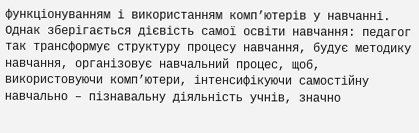функціонуванням і використанням комп’ютерів у навчанні. Однак зберігається дієвість самої освіти навчання: педагог так трансформує структуру процесу навчання, будує методику навчання, організовує навчальний процес, щоб, використовуючи комп’ютери, інтенсифікуючи самостійну навчально – пізнавальну діяльність учнів, значно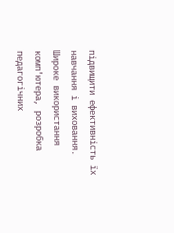підвищити ефективність їх навчання і виховання.
Широке використання комп'ютера, розробка педагогічних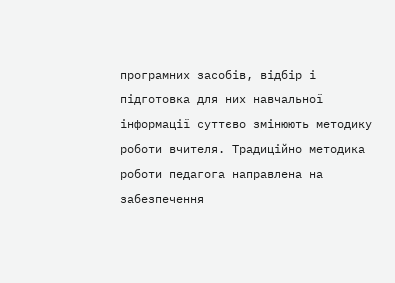програмних засобів, відбір і підготовка для них навчальної інформації суттєво змінюють методику роботи вчителя. Традиційно методика роботи педагога направлена на забезпечення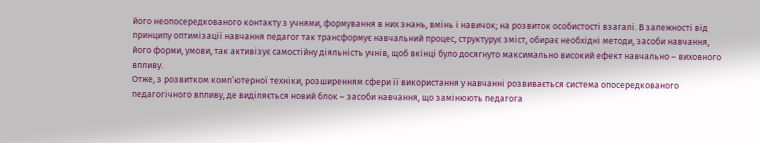його неопосередкованого контакту з учнями, формування в них знань, вмінь і навичок; на розвиток особистості взагалі. В залежності від принципу оптимізації навчання педагог так трансформує навчальний процес, структурує зміст, обирає необхідні методи, засоби навчання, його форми, умови, так активізує самостійну діяльність учнів, щоб вкінці було досягнуто максимально високий ефект навчально – виховного впливу.
Отже, з розвитком комп’ютерної техніки, розширенням сфери її використання у навчанні розвивається система опосередкованого педагогічного впливу, де виділяється новий блок – засоби навчання, що замінюють педагога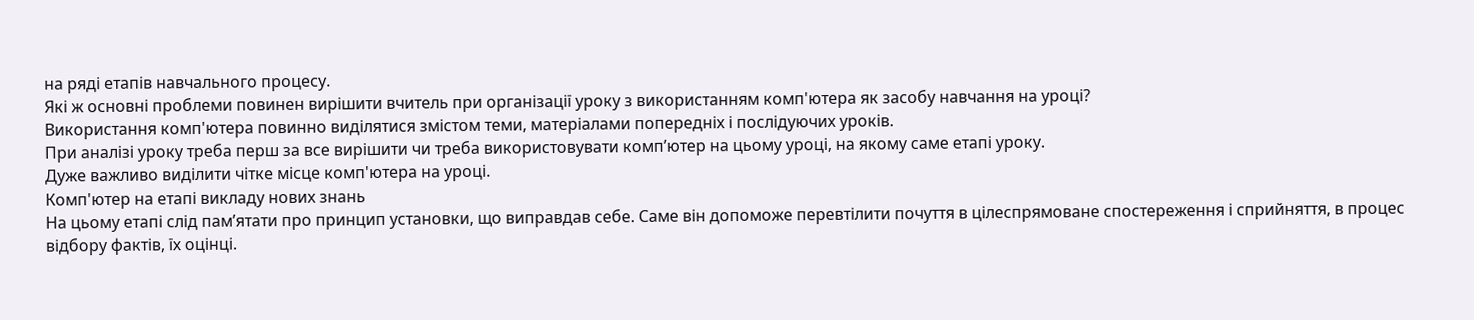на ряді етапів навчального процесу.
Які ж основні проблеми повинен вирішити вчитель при організації уроку з використанням комп'ютера як засобу навчання на уроці?
Використання комп'ютера повинно виділятися змістом теми, матеріалами попередніх і послідуючих уроків.
При аналізі уроку треба перш за все вирішити чи треба використовувати комп’ютер на цьому уроці, на якому саме етапі уроку.
Дуже важливо виділити чітке місце комп'ютера на уроці.
Комп'ютер на етапі викладу нових знань
На цьому етапі слід пам’ятати про принцип установки, що виправдав себе. Саме він допоможе перевтілити почуття в цілеспрямоване спостереження і сприйняття, в процес відбору фактів, їх оцінці.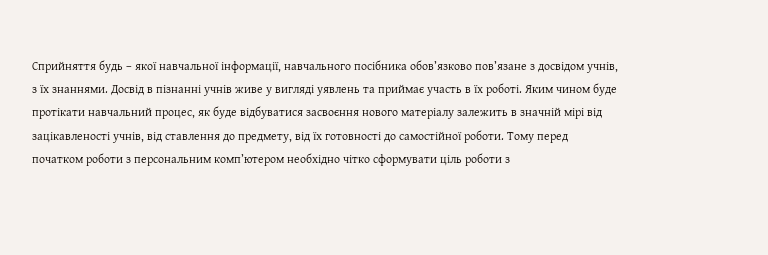Сприйняття будь – якої навчальної інформації, навчального посібника обов’язково пов’язане з досвідом учнів, з їх знаннями. Досвід в пізнанні учнів живе у вигляді уявлень та приймає участь в їх роботі. Яким чином буде протікати навчальний процес, як буде відбуватися засвоєння нового матеріалу залежить в значній мірі від зацікавленості учнів, від ставлення до предмету, від їх готовності до самостійної роботи. Тому перед початком роботи з персональним комп’ютером необхідно чітко сформувати ціль роботи з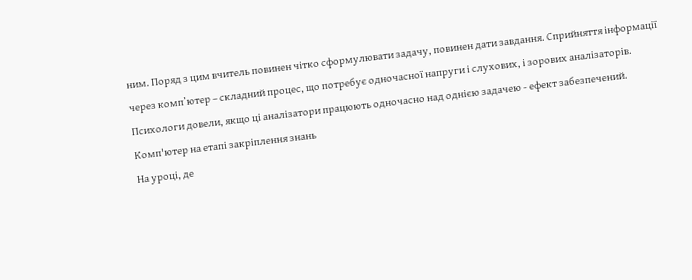ним. Поряд з цим вчитель повинен чітко сформулювати задачу, повинен дати завдання. Сприйняття інформації через комп’ютер – складний процес, що потребує одночасної напруги і слухових, і зорових аналізаторів. Психологи довели, якщо ці аналізатори працюють одночасно над однією задачею - ефект забезпечений.
Комп'ютер на етапі закріплення знань
На уроці, де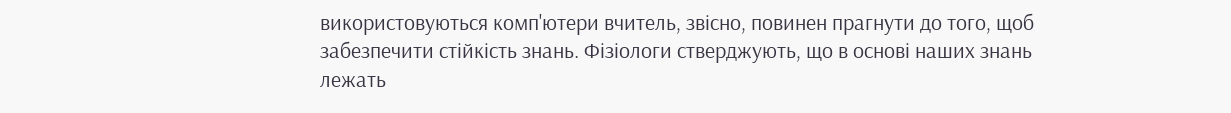використовуються комп'ютери вчитель, звісно, повинен прагнути до того, щоб забезпечити стійкість знань. Фізіологи стверджують, що в основі наших знань лежать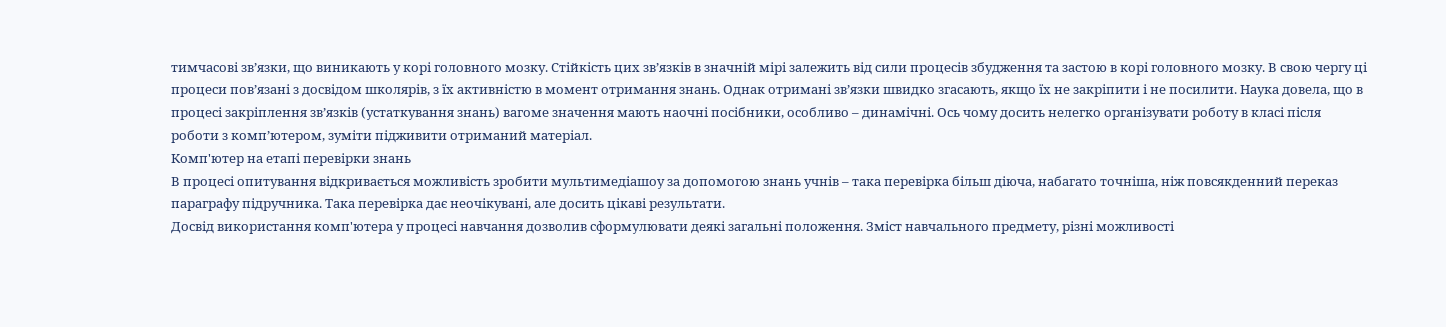тимчасові зв’язки, що виникають у корі головного мозку. Стійкість цих зв’язків в значній мірі залежить від сили процесів збудження та застою в корі головного мозку. В свою чергу ці процеси пов’язані з досвідом школярів, з їх активністю в момент отримання знань. Однак отримані зв’язки швидко згасають, якщо їх не закріпити і не посилити. Наука довела, що в процесі закріплення зв’язків (устаткування знань) вагоме значення мають наочні посібники, особливо – динамічні. Ось чому досить нелегко організувати роботу в класі після роботи з комп’ютером, зуміти підживити отриманий матеріал.
Комп'ютер на етапі перевірки знань
В процесі опитування відкривається можливість зробити мультимедіашоу за допомогою знань учнів – така перевірка більш діюча, набагато точніша, ніж повсякденний переказ параграфу підручника. Така перевірка дає неочікувані, але досить цікаві результати.
Досвід використання комп'ютера у процесі навчання дозволив сформулювати деякі загальні положення. Зміст навчального предмету, різні можливості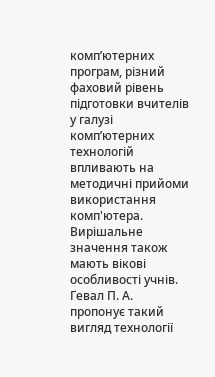комп’ютерних програм, різний фаховий рівень підготовки вчителів у галузі комп’ютерних технологій впливають на методичні прийоми використання комп'ютера. Вирішальне значення також мають вікові особливості учнів.
Гевал П. А. пропонує такий вигляд технології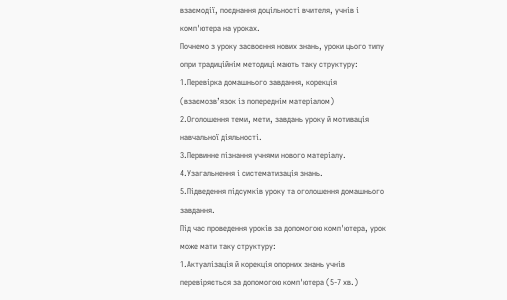взаємодії, поєднання доцільності вчителя, учнів і комп'ютера на уроках.
Почнемо з уроку засвоєння нових знань, уроки цього типу опри традиційнім методиці мають таку структуру:
1.Перевірка домашнього завдання, корекція (взаємозв’язок із попереднім матеріалом)
2.Оголошення теми, мети, завдань уроку й мотивація навчальної діяльності.
3.Первинне пізнання учнями нового матеріалу.
4.Узагальнення і систематизація знань.
5.Підведення підсумків уроку та оголошення домашнього завдання.
Під час проведення уроків за допомогою комп'ютера, урок може мати таку структуру:
1.Актуалізація й корекція опорних знань учнів перевіряється за допомогою комп'ютера (5-7 хв.)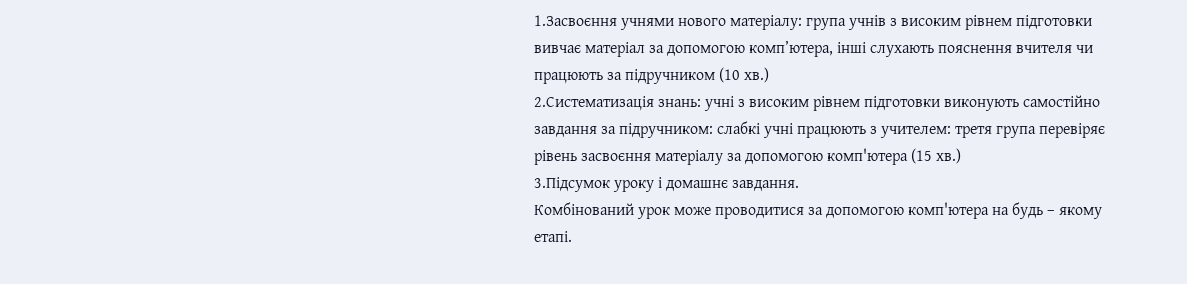1.Засвоєння учнями нового матеріалу: група учнів з високим рівнем підготовки вивчає матеріал за допомогою комп’ютера, інші слухають пояснення вчителя чи працюють за підручником (10 хв.)
2.Систематизація знань: учні з високим рівнем підготовки виконують самостійно завдання за підручником: слабкі учні працюють з учителем: третя група перевіряє рівень засвоєння матеріалу за допомогою комп'ютера (15 хв.)
3.Підсумок уроку і домашнє завдання.
Комбінований урок може проводитися за допомогою комп'ютера на будь – якому етапі.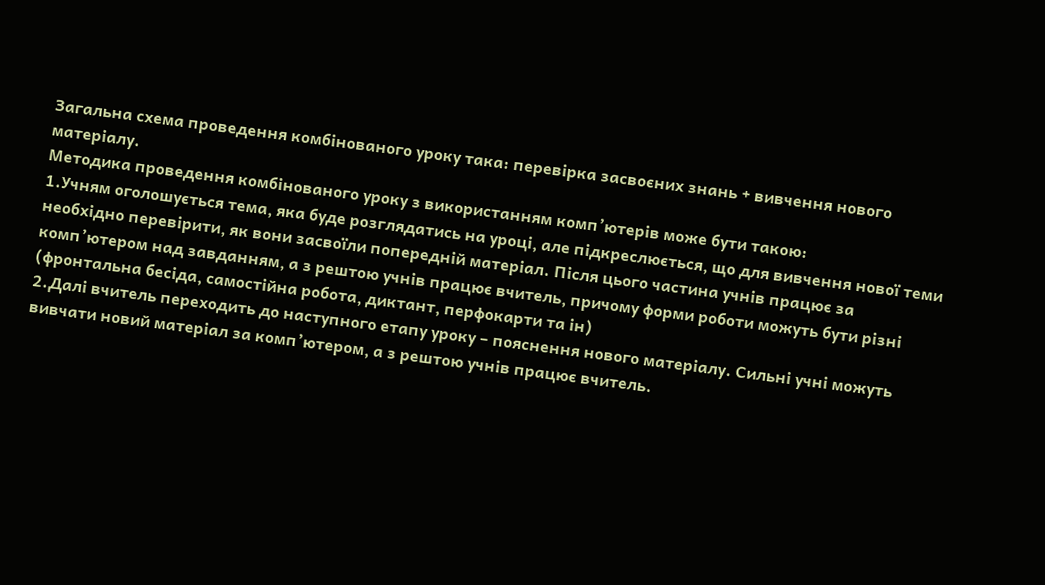Загальна схема проведення комбінованого уроку така: перевірка засвоєних знань + вивчення нового матеріалу.
Методика проведення комбінованого уроку з використанням комп’ютерів може бути такою:
1.Учням оголошується тема, яка буде розглядатись на уроці, але підкреслюється, що для вивчення нової теми необхідно перевірити, як вони засвоїли попередній матеріал. Після цього частина учнів працює за комп’ютером над завданням, а з рештою учнів працює вчитель, причому форми роботи можуть бути різні (фронтальна бесіда, самостійна робота, диктант, перфокарти та ін)
2.Далі вчитель переходить до наступного етапу уроку – пояснення нового матеріалу. Сильні учні можуть вивчати новий матеріал за комп’ютером, а з рештою учнів працює вчитель.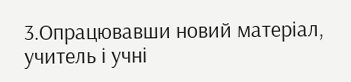3.Опрацювавши новий матеріал, учитель і учні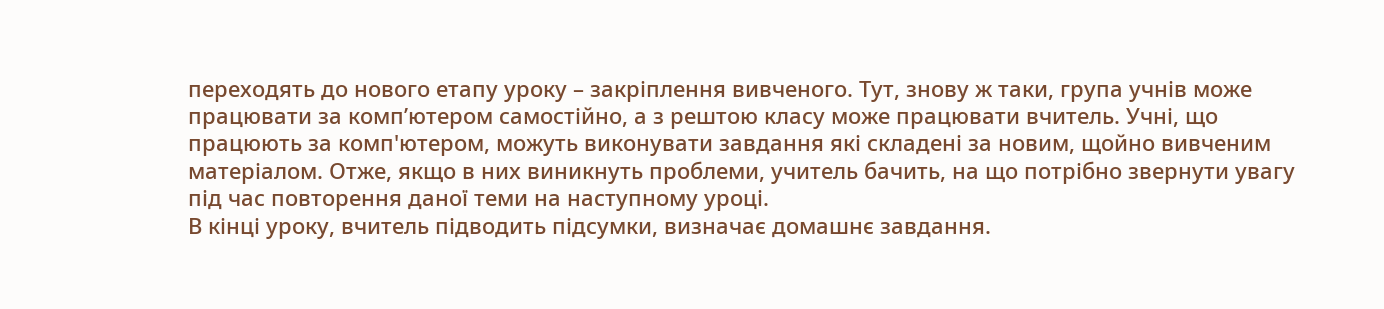переходять до нового етапу уроку – закріплення вивченого. Тут, знову ж таки, група учнів може працювати за комп’ютером самостійно, а з рештою класу може працювати вчитель. Учні, що працюють за комп'ютером, можуть виконувати завдання які складені за новим, щойно вивченим матеріалом. Отже, якщо в них виникнуть проблеми, учитель бачить, на що потрібно звернути увагу під час повторення даної теми на наступному уроці.
В кінці уроку, вчитель підводить підсумки, визначає домашнє завдання.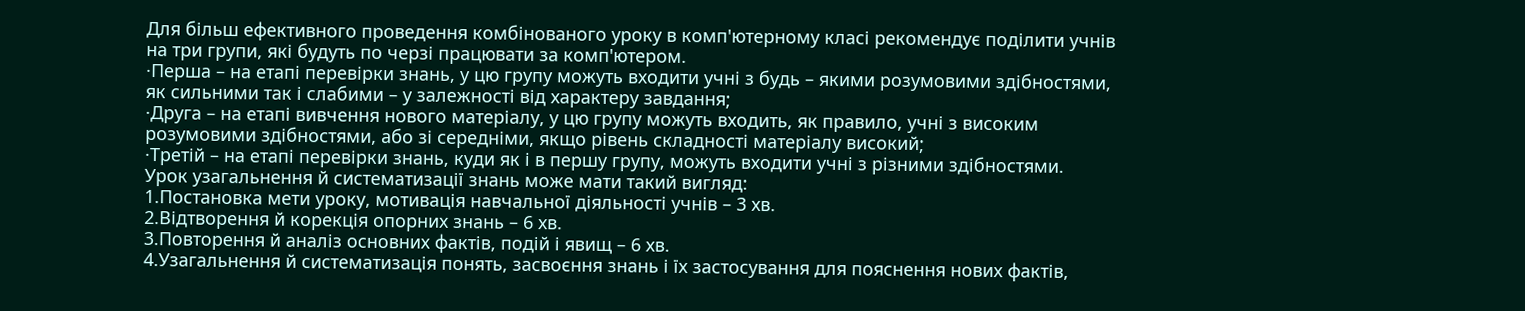Для більш ефективного проведення комбінованого уроку в комп'ютерному класі рекомендує поділити учнів на три групи, які будуть по черзі працювати за комп'ютером.
·Перша – на етапі перевірки знань, у цю групу можуть входити учні з будь – якими розумовими здібностями, як сильними так і слабими – у залежності від характеру завдання;
·Друга – на етапі вивчення нового матеріалу, у цю групу можуть входить, як правило, учні з високим розумовими здібностями, або зі середніми, якщо рівень складності матеріалу високий;
·Третій – на етапі перевірки знань, куди як і в першу групу, можуть входити учні з різними здібностями.
Урок узагальнення й систематизації знань може мати такий вигляд:
1.Постановка мети уроку, мотивація навчальної діяльності учнів – 3 хв.
2.Відтворення й корекція опорних знань – 6 хв.
3.Повторення й аналіз основних фактів, подій і явищ – 6 хв.
4.Узагальнення й систематизація понять, засвоєння знань і їх застосування для пояснення нових фактів,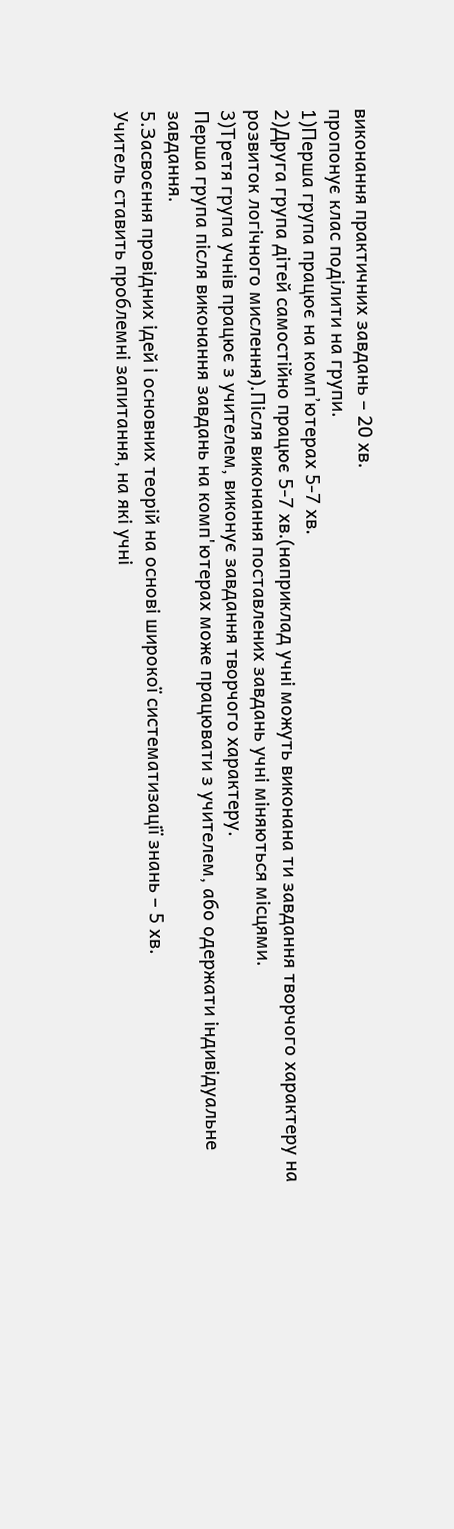виконання практичних завдань – 20 хв.
пропонує клас поділити на групи.
1)Перша група працює на комп’ютерах 5-7 хв.
2)Друга група дітей самостійно працює 5-7 хв.(наприклад учні можуть виконана ти завдання творчого характеру на розвиток логічного мислення).Після виконання поставлених завдань учні міняються місцями.
3)Третя група учнів працює з учителем, виконує завдання творчого характеру.
Перша група після виконання завдань на комп'ютерах може працювати з учителем, або одержати індивідуальне завдання.
5.Засвоєння провідних ідей і основних теорій на основі широкої систематизації знань – 5 хв.
Учитель ставить проблемні запитання, на які учні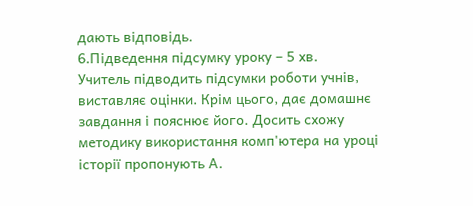дають відповідь.
6.Підведення підсумку уроку – 5 хв.
Учитель підводить підсумки роботи учнів, виставляє оцінки. Крім цього, дає домашнє завдання і пояснює його. Досить схожу методику використання комп'ютера на уроці історії пропонують А.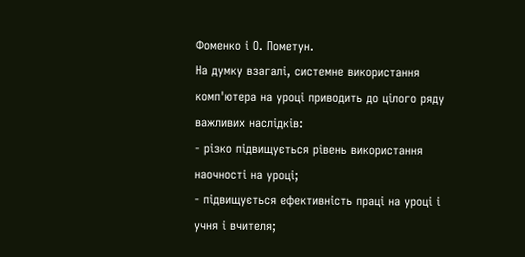Фоменко і О. Пометун.
На думку взагалі, системне використання комп'ютера на уроці приводить до цілого ряду важливих наслідків:
- різко підвищується рівень використання наочності на уроці;
- підвищується ефективність праці на уроці і учня і вчителя;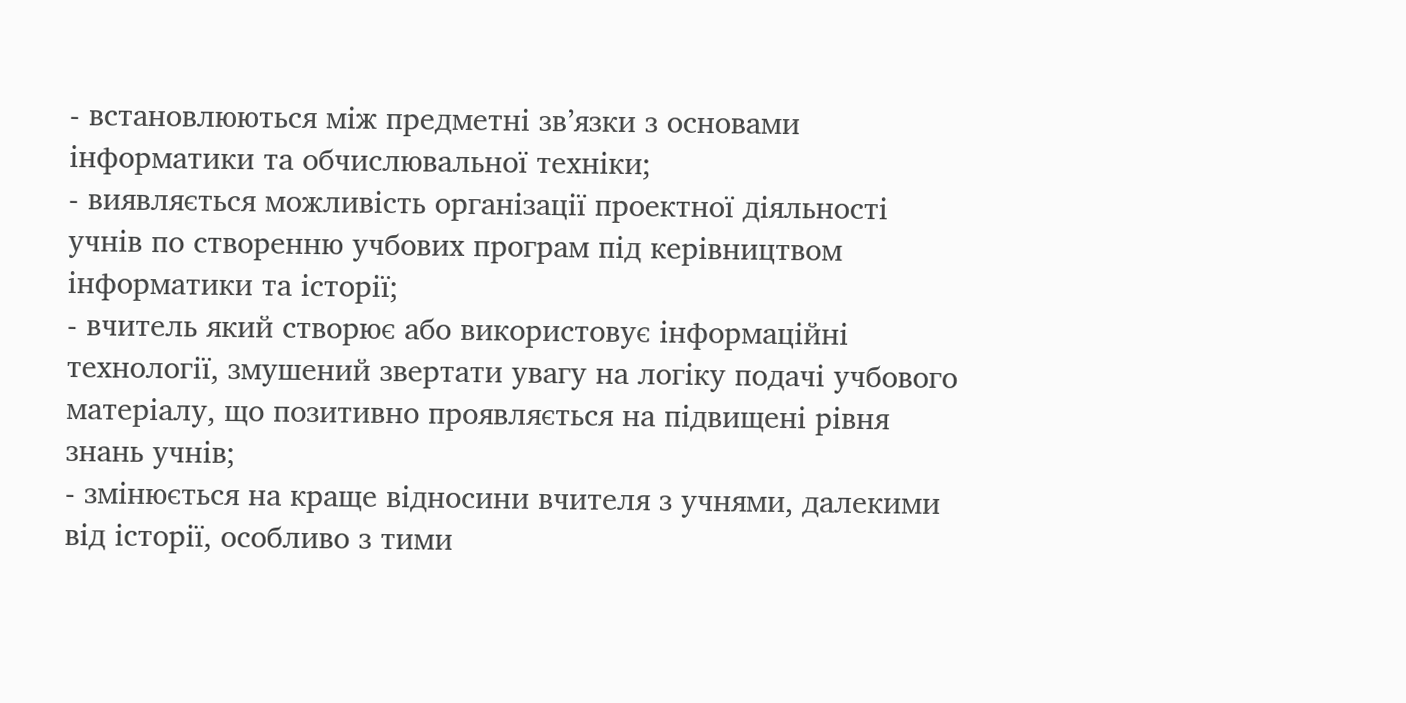- встановлюються між предметні зв’язки з основами інформатики та обчислювальної техніки;
- виявляється можливість організації проектної діяльності учнів по створенню учбових програм під керівництвом інформатики та історії;
- вчитель який створює або використовує інформаційні технології, змушений звертати увагу на логіку подачі учбового матеріалу, що позитивно проявляється на підвищені рівня знань учнів;
- змінюється на краще відносини вчителя з учнями, далекими від історії, особливо з тими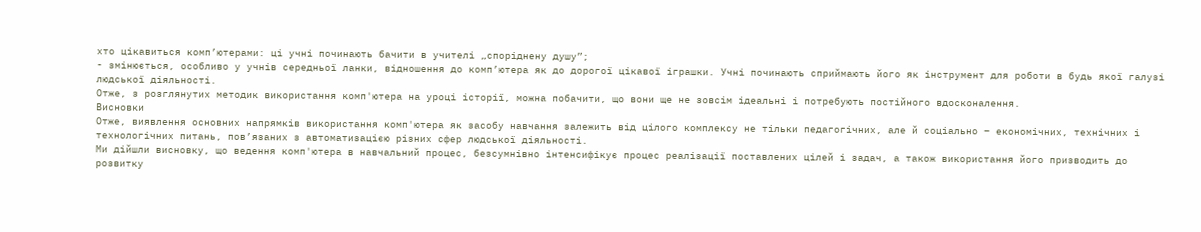хто цікавиться комп’ютерами: ці учні починають бачити в учителі „споріднену душу”;
- змінюється, особливо у учнів середньої ланки, відношення до комп’ютера як до дорогої цікавої іграшки. Учні починають сприймають його як інструмент для роботи в будь якої галузі людської діяльності.
Отже, з розглянутих методик використання комп'ютера на уроці історії, можна побачити, що вони ще не зовсім ідеальні і потребують постійного вдосконалення.
Висновки
Отже, виявлення основних напрямків використання комп'ютера як засобу навчання залежить від цілого комплексу не тільки педагогічних, але й соціально – економічних, технічних і технологічних питань, пов’язаних з автоматизацією різних сфер людської діяльності.
Ми дійшли висновку, що ведення комп'ютера в навчальний процес, безсумнівно інтенсифікує процес реалізації поставлених цілей і задач, а також використання його призводить до розвитку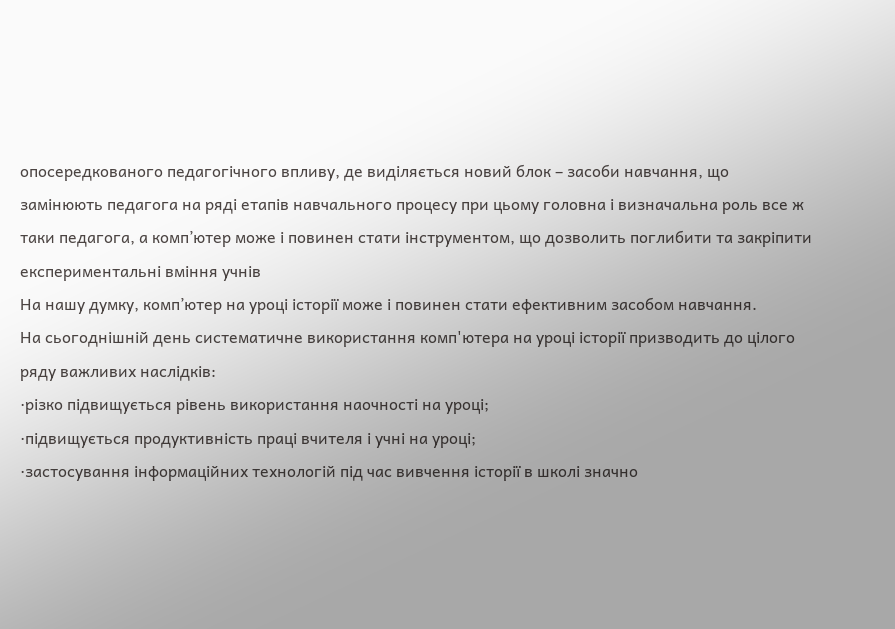опосередкованого педагогічного впливу, де виділяється новий блок – засоби навчання, що замінюють педагога на ряді етапів навчального процесу при цьому головна і визначальна роль все ж таки педагога, а комп’ютер може і повинен стати інструментом, що дозволить поглибити та закріпити експериментальні вміння учнів
На нашу думку, комп’ютер на уроці історії може і повинен стати ефективним засобом навчання.
На сьогоднішній день систематичне використання комп'ютера на уроці історії призводить до цілого ряду важливих наслідків:
·різко підвищується рівень використання наочності на уроці;
·підвищується продуктивність праці вчителя і учні на уроці;
·застосування інформаційних технологій під час вивчення історії в школі значно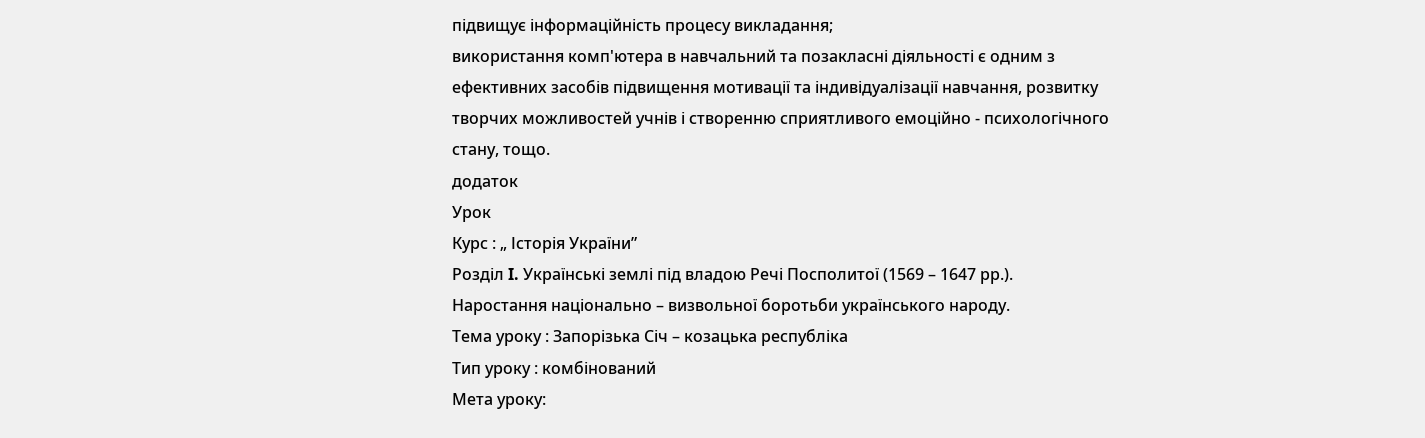підвищує інформаційність процесу викладання;
використання комп'ютера в навчальний та позакласні діяльності є одним з ефективних засобів підвищення мотивації та індивідуалізації навчання, розвитку творчих можливостей учнів і створенню сприятливого емоційно - психологічного стану, тощо.
додаток
Урок
Курс : „ Історія України”
Розділ I. Українські землі під владою Речі Посполитої (1569 – 1647 рр.).
Наростання національно – визвольної боротьби українського народу.
Тема уроку : Запорізька Січ – козацька республіка
Тип уроку : комбінований
Мета уроку: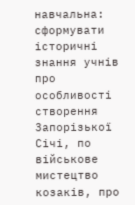навчальна: сформувати історичні знання учнів про особливості створення Запорізької Січі, по військове мистецтво козаків, про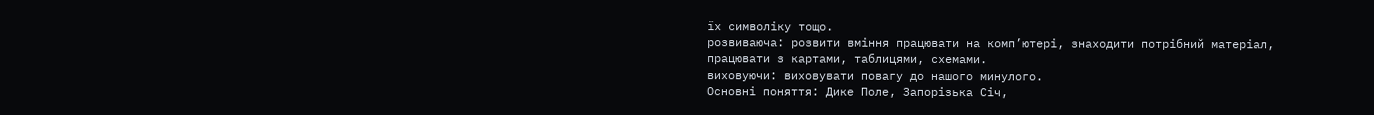їх символіку тощо.
розвиваюча: розвити вміння працювати на комп’ютері, знаходити потрібний матеріал, працювати з картами, таблицями, схемами.
виховуючи: виховувати повагу до нашого минулого.
Основні поняття: Дике Поле, Запорізька Січ,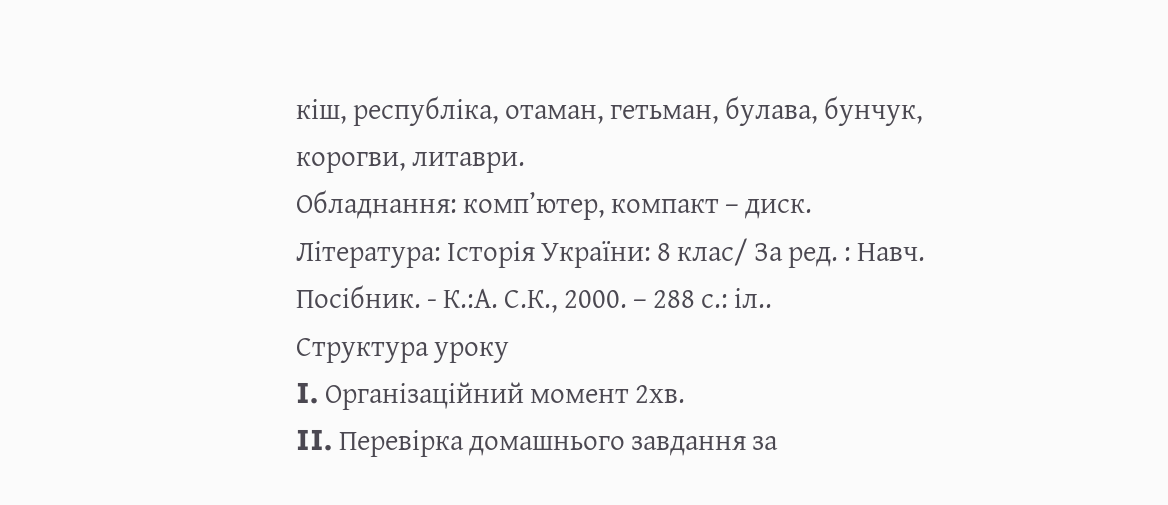кіш, республіка, отаман, гетьман, булава, бунчук, корогви, литаври.
Обладнання: комп’ютер, компакт – диск.
Література: Історія України: 8 клас/ За ред. : Навч. Посібник. - К.:А. С.К., 2000. – 288 с.: іл..
Структура уроку
I. Організаційний момент 2хв.
II. Перевірка домашнього завдання за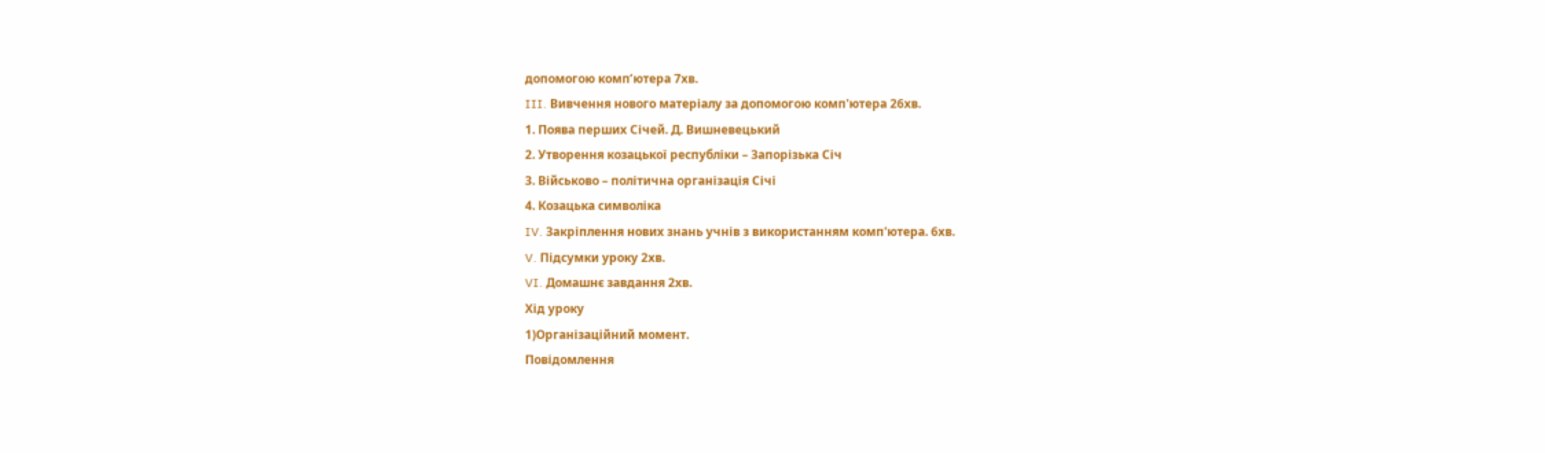допомогою комп’ютера 7хв.
III. Вивчення нового матеріалу за допомогою комп'ютера 26хв.
1. Поява перших Січей. Д. Вишневецький
2. Утворення козацької республіки – Запорізька Січ
3. Військово – політична організація Січі
4. Козацька символіка
IV. Закріплення нових знань учнів з використанням комп'ютера. 6хв.
V. Підсумки уроку 2хв.
VI. Домашнє завдання 2хв.
Хід уроку
1)Організаційний момент.
Повідомлення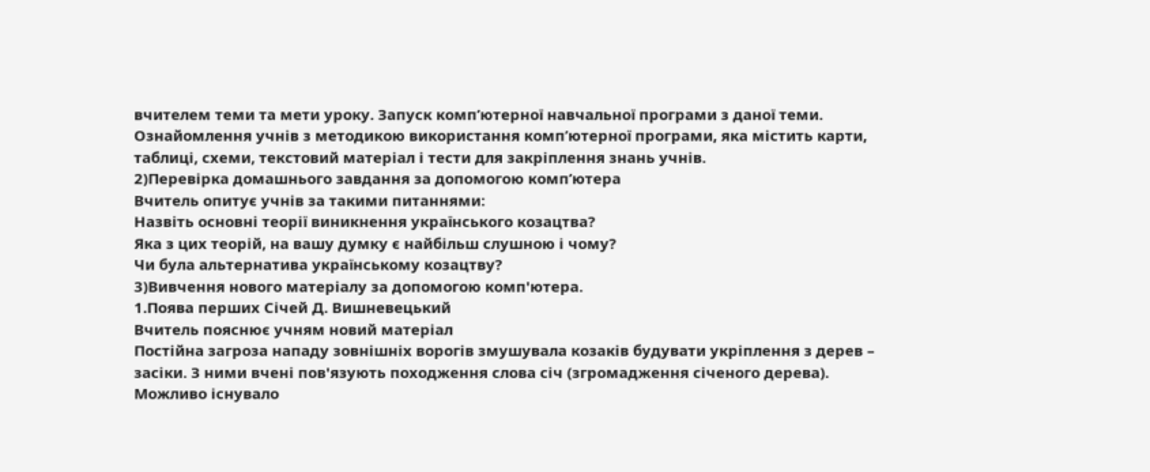вчителем теми та мети уроку. Запуск комп’ютерної навчальної програми з даної теми. Ознайомлення учнів з методикою використання комп’ютерної програми, яка містить карти, таблиці, схеми, текстовий матеріал і тести для закріплення знань учнів.
2)Перевірка домашнього завдання за допомогою комп’ютера
Вчитель опитує учнів за такими питаннями:
Назвіть основні теорії виникнення українського козацтва?
Яка з цих теорій, на вашу думку є найбільш слушною і чому?
Чи була альтернатива українському козацтву?
3)Вивчення нового матеріалу за допомогою комп'ютера.
1.Поява перших Січей Д. Вишневецький
Вчитель пояснює учням новий матеріал
Постійна загроза нападу зовнішніх ворогів змушувала козаків будувати укріплення з дерев – засіки. З ними вчені пов'язують походження слова січ (згромадження січеного дерева).
Можливо існувало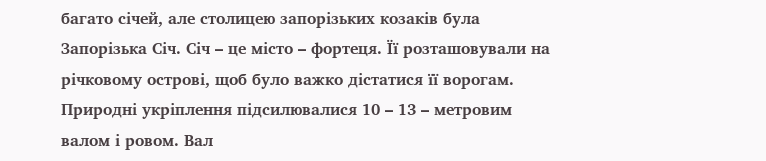багато січей, але столицею запорізьких козаків була Запорізька Січ. Січ – це місто – фортеця. Її розташовували на річковому острові, щоб було важко дістатися її ворогам. Природні укріплення підсилювалися 10 – 13 – метровим валом і ровом. Вал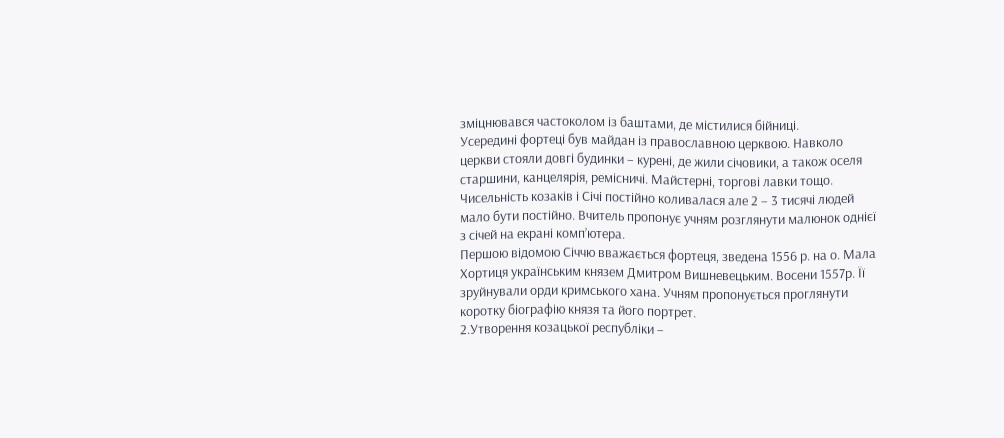зміцнювався частоколом із баштами, де містилися бійниці.
Усередині фортеці був майдан із православною церквою. Навколо церкви стояли довгі будинки – курені, де жили січовики, а також оселя старшини, канцелярія, ремісничі. Майстерні, торгові лавки тощо.
Чисельність козаків і Січі постійно коливалася але 2 – 3 тисячі людей мало бути постійно. Вчитель пропонує учням розглянути малюнок однієї з січей на екрані комп’ютера.
Першою відомою Січчю вважається фортеця, зведена 1556 р. на о. Мала Хортиця українським князем Дмитром Вишневецьким. Восени 1557р. Її зруйнували орди кримського хана. Учням пропонується проглянути коротку біографію князя та його портрет.
2.Утворення козацької республіки –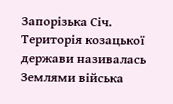Запорізька Січ.
Територія козацької держави називалась Землями війська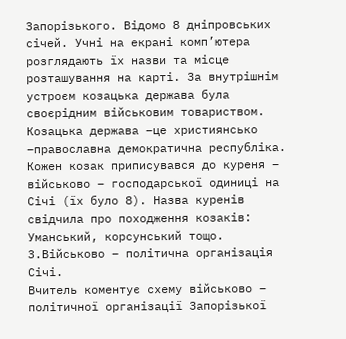Запорізького. Відомо 8 дніпровських січей. Учні на екрані комп’ютера розглядають їх назви та місце розташування на карті. За внутрішнім устроєм козацька держава була своєрідним військовим товариством. Козацька держава –це християнсько –православна демократична республіка.
Кожен козак приписувався до куреня – військово – господарської одиниці на Січі (їх було 8). Назва куренів свідчила про походження козаків: Уманський, корсунський тощо.
3.Військово – політична організація Січі.
Вчитель коментує схему військово – політичної організації Запорізької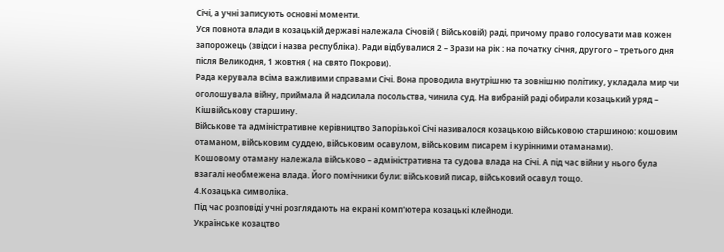Січі, а учні записують основні моменти.
Уся повнота влади в козацькій державі належала Січовій ( Військовій) раді, причому право голосувати мав кожен запорожець (звідси і назва республіка). Ради відбувалися 2 – 3рази на рік : на початку січня, другого – третього дня після Великодня, 1 жовтня ( на свято Покрови).
Рада керувала всіма важливими справами Січі. Вона проводила внутрішню та зовнішню політику, укладала мир чи оголошувала війну, приймала й надсилала посольства, чинила суд. На вибраній раді обирали козацький уряд – Кішвійськову старшину.
Військове та адміністративне керівництво Запорізької Січі називалося козацькою військовою старшиною: кошовим отаманом, військовим суддею, військовим осавулом, військовим писарем і курінними отаманами).
Кошовому отаману належала військово – адміністративна та судова влада на Січі. А під час війни у нього була взагалі необмежена влада. Його помічники були: військовий писар, військовий осавул тощо.
4.Козацька символіка.
Під час розповіді учні розглядають на екрані комп'ютера козацькі клейноди.
Українське козацтво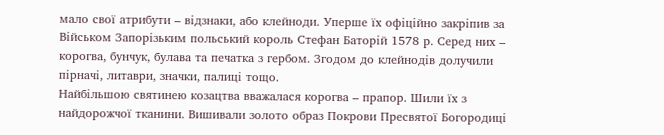мало свої атрибути – відзнаки, або клейноди. Уперше їх офіційно закріпив за Військом Запорізьким польський король Стефан Баторій 1578 р. Серед них – корогва, бунчук, булава та печатка з гербом. Згодом до клейнодів долучили пірначі, литаври, значки, палиці тощо.
Найбільшою святинею козацтва вважалася корогва – прапор. Шили їх з найдорожчої тканини. Вишивали золото образ Покрови Пресвятої Богородиці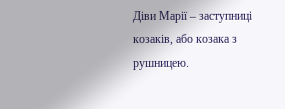Діви Марії – заступниці козаків, або козака з рушницею.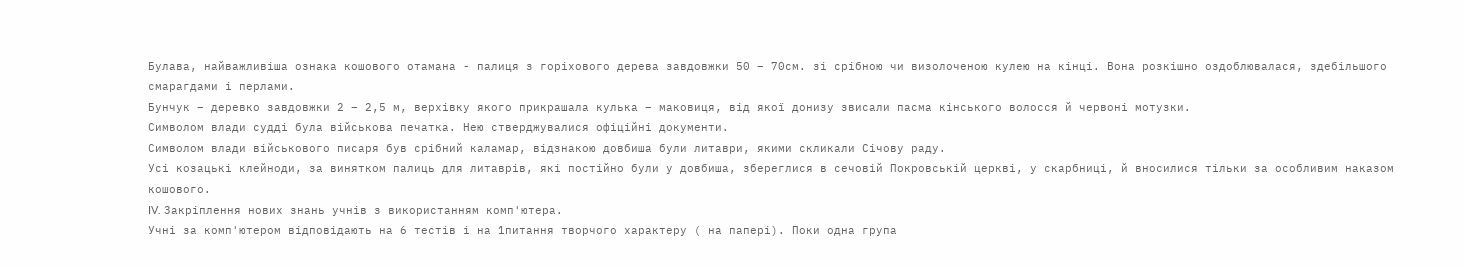Булава, найважливіша ознака кошового отамана - палиця з горіхового дерева завдовжки 50 – 70см. зі срібною чи визолоченою кулею на кінці. Вона розкішно оздоблювалася, здебільшого смарагдами і перлами.
Бунчук – деревко завдовжки 2 – 2,5 м, верхівку якого прикрашала кулька – маковиця, від якої донизу звисали пасма кінського волосся й червоні мотузки.
Символом влади судді була військова печатка. Нею стверджувалися офіційні документи.
Символом влади військового писаря був срібний каламар, відзнакою довбиша були литаври, якими скликали Січову раду.
Усі козацькі клейноди, за винятком палиць для литаврів, які постійно були у довбиша, збереглися в сечовій Покровській церкві, у скарбниці, й вносилися тільки за особливим наказом кошового.
IV. Закріплення нових знань учнів з використанням комп'ютера.
Учні за комп'ютером відповідають на 6 тестів і на 1питання творчого характеру ( на папері). Поки одна група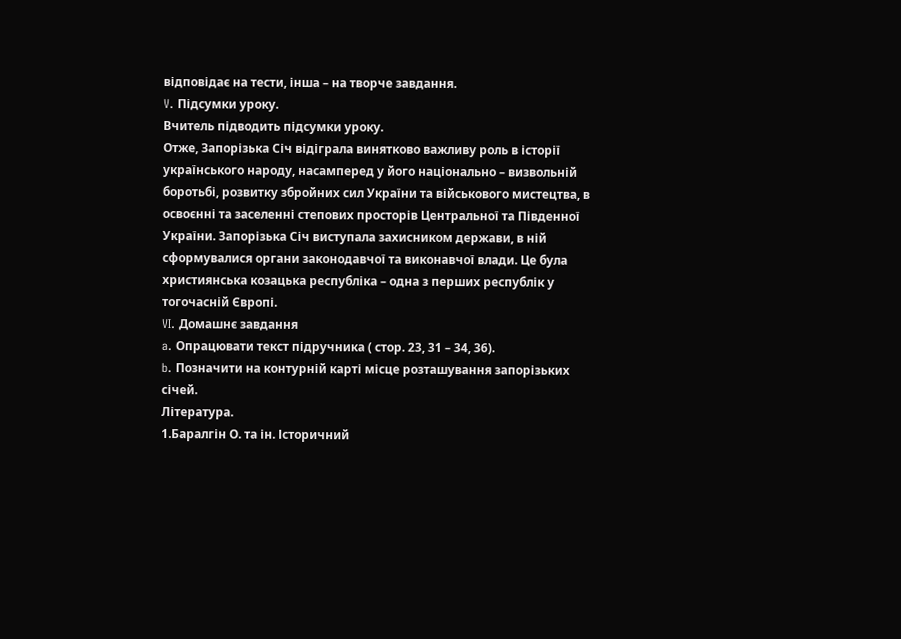відповідає на тести, інша – на творче завдання.
V. Підсумки уроку.
Вчитель підводить підсумки уроку.
Отже, Запорізька Січ відіграла винятково важливу роль в історії українського народу, насамперед у його національно – визвольній боротьбі, розвитку збройних сил України та військового мистецтва, в освоєнні та заселенні степових просторів Центральної та Південної України. Запорізька Січ виступала захисником держави, в ній сформувалися органи законодавчої та виконавчої влади. Це була християнська козацька республіка – одна з перших республік у тогочасній Європі.
VI. Домашнє завдання
a. Опрацювати текст підручника ( стор. 23, 31 – 34, 36).
b. Позначити на контурній карті місце розташування запорізьких січей.
Література.
1.Баралгін О. та ін. Історичний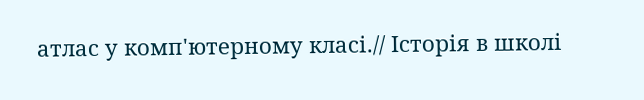атлас у комп'ютерному класі.// Історія в школі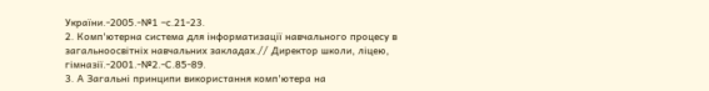України.-2005.-№1 –с.21-23.
2. Комп'ютерна система для інформатизації навчального процесу в загальноосвітніх навчальних закладах.// Директор школи, ліцею, гімназії.-2001.-№2.-С.85-89.
3. А Загальні принципи використання комп'ютера на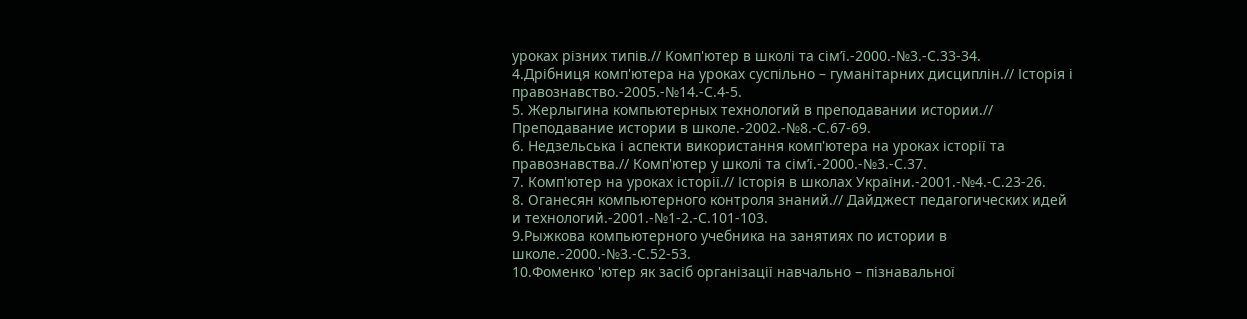уроках різних типів.// Комп'ютер в школі та сім’ї.-2000.-№3.-С.33-34.
4.Дрібниця комп'ютера на уроках суспільно – гуманітарних дисциплін.// Історія і правознавство.-2005.-№14.-С.4-5.
5. Жерлыгина компьютерных технологий в преподавании истории.// Преподавание истории в школе.-2002.-№8.-С.67-69.
6. Недзельська і аспекти використання комп'ютера на уроках історії та правознавства.// Комп'ютер у школі та сім’ї.-2000.-№3.-С.37.
7. Комп'ютер на уроках історії.// Історія в школах України.-2001.-№4.-С.23-26.
8. Оганесян компьютерного контроля знаний.// Дайджест педагогических идей и технологий.-2001.-№1-2.-С.101-103.
9.Рыжкова компьютерного учебника на занятиях по истории в школе.-2000.-№3.-С.52-53.
10.Фоменко 'ютер як засіб організації навчально – пізнавальної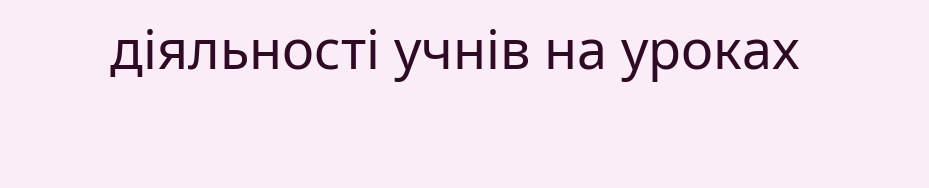діяльності учнів на уроках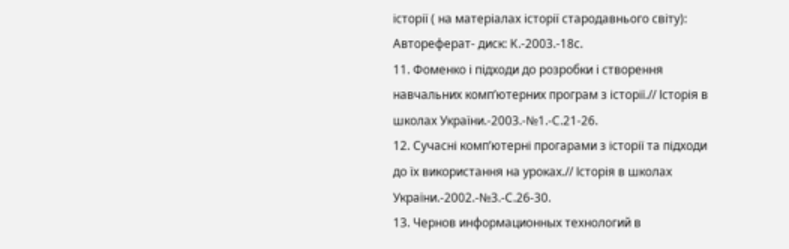історії ( на матеріалах історії стародавнього світу): Автореферат- диск: К.-2003.-18с.
11. Фоменко і підходи до розробки і створення навчальних комп’ютерних програм з історії.// Історія в школах України.-2003.-№1.-С.21-26.
12. Сучасні комп’ютерні прогарами з історії та підходи до їх використання на уроках.// Історія в школах України.-2002.-№3.-С.26-30.
13. Чернов информационных технологий в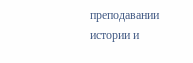преподавании истории и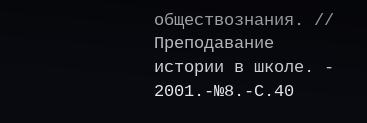обществознания. // Преподавание истории в школе. - 2001.-№8.-С.40